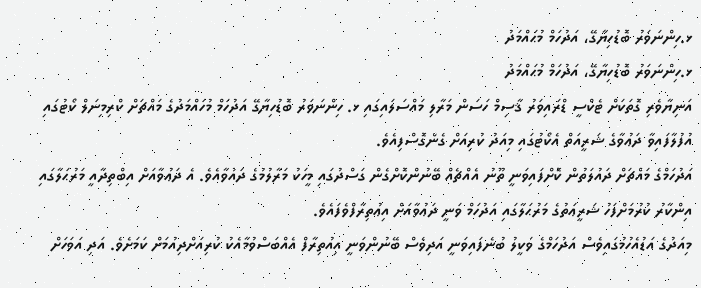ޅ.ހިންނަވަރު ބޮޑުހިޔާގޭ، އަދުހަމް މުޙައްމަދު
ޅ.ހިންނަވަރު ބޮޑުހިޔާގޭ، އަދުހަމް މުޙައްމަދު
އަނިޔާވެރި ގޮތަކަށް ޓެކްސީ ޑްރައިވަރު ޤާސިމް ހަސަން މަރާލި މައްސަލައިގައި ޅ. ހިންނަވަރު ބޮޑުހިޔާގޭ އަދުހަމް މުހައްމަދުގެ މައްޗަށް ކްރިމިނަލް ކޯޓުގައި އުފުލާފައިވާ ދަޢުވާގެ ޝަރީއަތް އެކޯޓުގައި މިއަދު ކުރިއަށް ގެންގޮސްފިއެވެ.
އަދުހަމްގެ މައްޗަށް ދައުލަތުން ކޮށްފައިވަނީ ތޫނު އެއްޗެއް ބޭނުންކޮށްގެން ގަސްދުގައި މީހަކު މަރާލުމުގެ ދައުވާއެވެ. އެ ދަޢުވާއަށް އިބްތިދާއީ މަރުޙަލާގައި އިންކާރު ކުރުމަށްފަހު ޝަރީޢަތުގެ މަރުޙަލާގައި އަދުހަމް ވަނީ ދަޢުވާއަށް އިޢުތިރާފްވެފައެވެ.
މިއަދުގެ އަޑުއެހުމުގައިވެސް އަދުހަމްގެ ވަކީލު ބުނެފައިވަނީ އަދިވެސް ބޭނުންވަނީ އިއުތިރާފް އެއްބަސްވުމާއެކު ކުރިއަށްދިއުމަށް ކަމަށެވެ. އަދި އަވަހަށް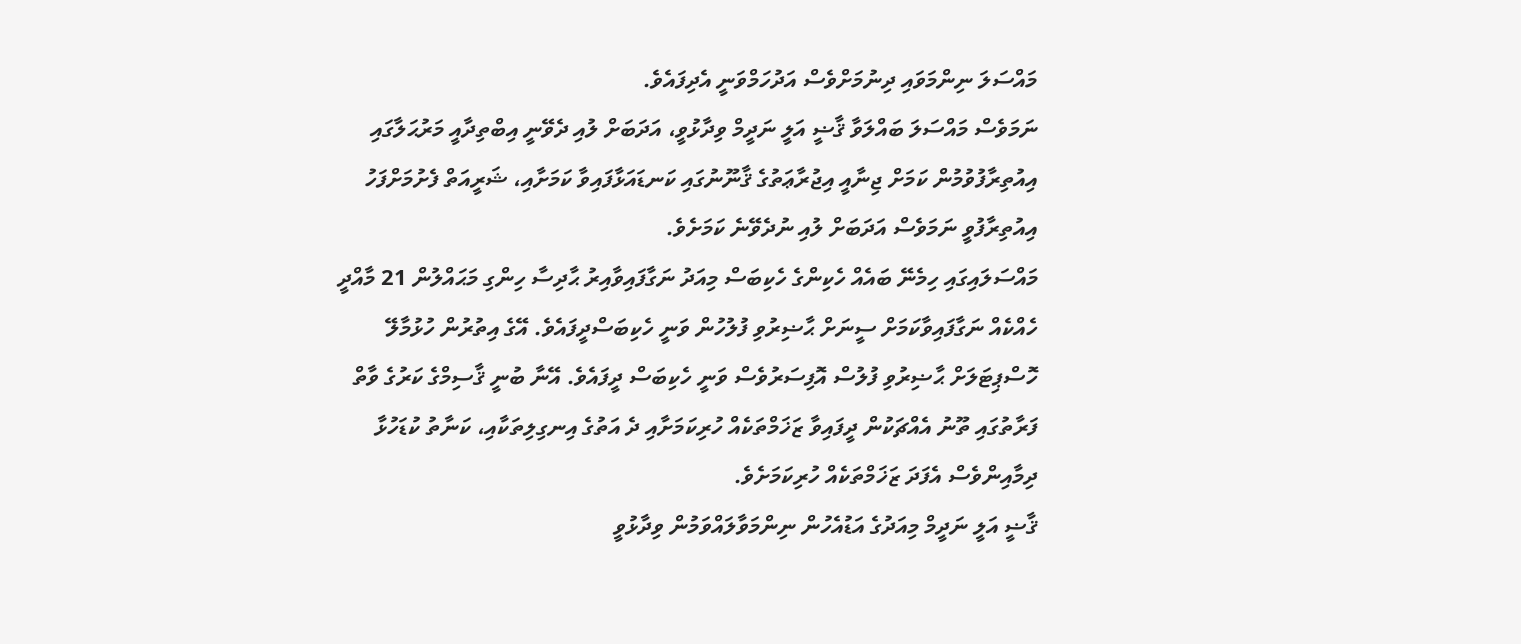މައްސަލަ ނިންމަވައި ދިނުމަށްވެސް އަދުހަމްވަނީ އެދިފައެވެ.
ނަމަވެސް މައްސަލަ ބައްލަވާ ޤާޟީ އަލީ ނަދީމް ވިދާޅުވީ، އަދަބަށް ލުއި ދެވޭނީ އިބްތިދާއީ މަރުޙަލާގައި އިއުތިރާފުވުމުން ކަމަށް ޖިނާއީ އިޖުރާޢަތުގެ ޤާނޫނުގައި ކަނޑައަޅާފައިވާ ކަމަށާއި، ޝަރީއަތް ފެށުމަށްފަހު އިއުތިރާފުވީ ނަމަވެސް އަދަބަށް ލުއި ނުދެވޭނެ ކަމަށެވެ.
މައްސަލައިގައި ހިމެނޭ ބައެއް ހެކިންގެ ހެކިބަސް މިއަދު ނަގާފައިވާއިރު ޙާދިސާ ހިންގި މަޙައްލުން 21 މާއްދީ ހެއްކެއް ނަގާފައިވާކަމަށް ސީނަށް ޙާޟިރުވި ފުލުހުން ވަނީ ހެކިބަސްދީފައެވެ. އޭގެ އިތުރުން ހުޅުމާލޭ ހޮސްޕިޓަލަށް ޙާޟިރުވި ފުލުސް އޮފިސަރުވެސް ވަނީ ހެކިބަސް ދީފައެވެ. އޭނާ ބުނީ ޤާސިމްގެ ކަރުގެ ވާތް ފަރާތުގައި ތޫނު އެއްޗަކުން ދީފައިވާ ޒަޚަމްތަކެއް ހުރިކަމަށާއި ދެ އަތުގެ އިނގިލިތަކާއި، ކަނާތު ކުޑަހުޅާ ދިމާއިންވެސް އެފަދަ ޒަޚަމްތަކެއް ހުރިކަމަށެވެ.
ޤާޟީ އަލީ ނަދީމް މިއަދުގެ އަޑުއެހުން ނިންމަވާލައްވަމުން ވިދާޅުވީ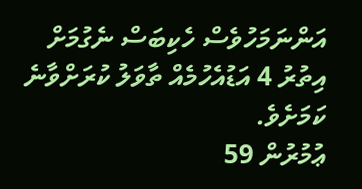އަންނަމަހުވެސް ހެކިބަސް ނެގުމަށް އިތުރު 4 އަޑުއެހުމެއް ތާވަލު ކުރަށްވާނެ ކަމަށެވެ.
ޢުމުރުން 59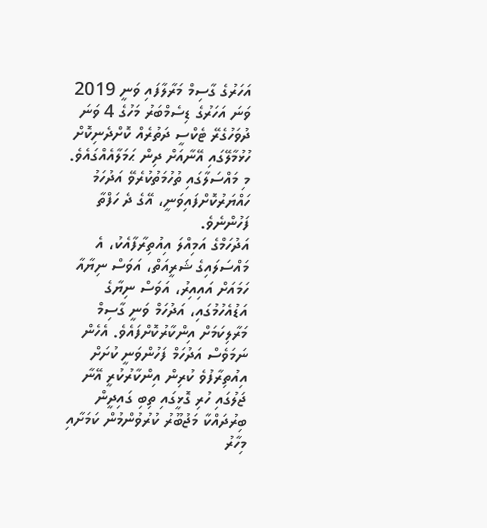އަހަރުގެ ގާސިމް މަރާލާފައި ވަނީ 2019 ވަނަ އަހަރުގެ ޑިސެމްބަރު މަހުގެ 4 ވަނަ ދުވަހުގެރޭ ޓެކްސީ ދަތުރެއް ކޮށްދެނިކޮށް ހުޅުމާލޭގައި އޭނާއަށް ދިން ޙަމަލާއެއްގައެވެ. މި މައްސަލާގައި ތުހުމަތުކުރެވޭ އަދުހަމު ހައްޔަރުކޮށްފައިވަނީ، އޭގެ ދެ ހަފްތާ ފަހުންނެވެ.
އަދުހަމްގެ އަމިއްލަ އިއުތިރާފާއެކު، އެ މައްސަލައިގެ ޝަރީއަތް، އަވަސް ނިޔާއާ ހަމައަށް އައިއިރު، އަވަސް ނިޔާގެ އަޑުއެހުމުގައި، އަދުހަމް ވަނީ ގާސިމް މަރާލިކަމަށް އިންކާރުކޮށްފައެވެ. އެހެން ނަމަވެސް އަދުހަމް ފަހުންވަނީ ކުށަށް އިއުތިރާފުވެ ކުރިން އިންކާރުކުރީ އޭނާ ޖަލުގައި ހުރި ގޮޅީގައި ތިބި ގައިދީން ބިރުދައްކާ މަޖުބޫރު ކުރުވުންމުން ކަމަށާއި މިހާރު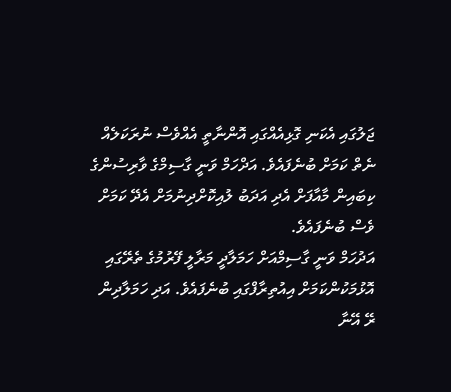ޖަލުގައި އެކަނި ގޮޅިއެއްގައި އޮންނާތީ އެއްވެސް ނުރަކަލެއް ނެތް ކަމަށް ބުނެފައެވެ. އަދްހަމް ވަނީ ގާސިމްގެ ވާރިސުންގެ ކިބައިން މާއާފަށް އެދި އަދަބު ލުއިކޮށްދިނުމަށް އެދޭ ކަމަށް ވެސް ބުނެފައެވެ.
އަދުހަމް ވަނީ ގާސިމްއަށް ހަމަލާދީ މަރާލީ ފޭރުމުގެ ތެރޭގައި އޮޅުމަކުންކަމަށް އިއުތިރާފްގައި ބުނެފައެވެ. އަދި ހަމަލާދިން ރޭ އޭނާ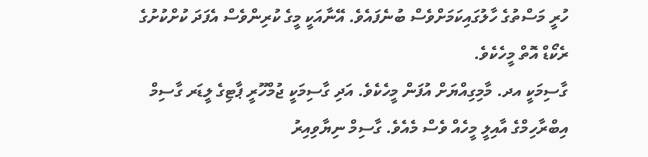ހުރީ މަސްތުގެ ހާލުގައިކަމަށްވެސް ބުނެފައެވެ. އޭނާއަކީ މީގެ ކުރިންވެސް އެފަދަ ކުށްކުށުގެ ރެކޯޑް އޮތް މީހެކެވެ.
ގާސިމަކީ އދ. މާމިގިއްޔަށް އުފަން މީހެކެވެ. އަދި ގާސިމަކީ ޖުމްހޫރީ ޕާޓިގެ ލީޑަރ ގާސިމް އިބްރާހިމްގެ އާއިލީ މީހެއް ވެސް މެއެވެ. ގާސިމް ނިޔާވިއިރު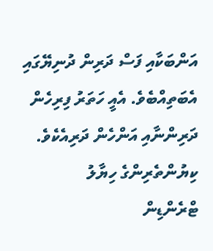އަންބަކާއި ފަސް ދަރިން ދުނިޔޭގައި އެބަތިއްބެވެ. އެއީ ހަތަރު ފިރިހެން ދަރިންނާއި އަންހެން ދަރިއެކެވެ.
ކިޔުންތެރިންގެ ހިޔާލު
ޓްރެންޑިން